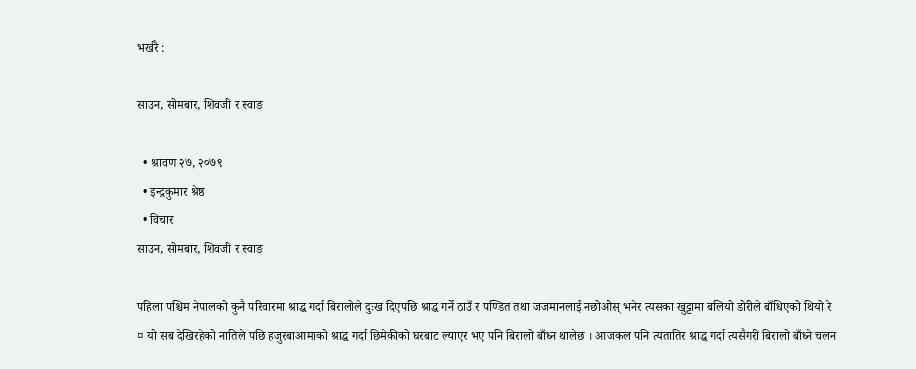भर्खरै :

साउन, सोमबार, शिवजी र स्वाङ

  • श्रावण २७, २०७९
  • इन्द्रकुमार श्रेष्ठ
  • विचार
साउन, सोमबार, शिवजी र स्वाङ

पहिला पश्चिम नेपालको कुनै परिवारमा श्राद्ध गर्दा बिरालोले दुःख दिएपछि श्राद्ध गर्ने ठाउँ र पण्डित तथा जजमानलाई नछोओस् भनेर त्यसका खुट्टामा बलियो डोरीले बाँधिएको थियो रे ¤ यो सब देखिरहेको नातिले पछि हजुरबाआमाको श्राद्ध गर्दा छिमेकीको घरबाट ल्याएर भए पनि बिरालो बाँध्न थालेछ । आजकल पनि त्यतातिर श्राद्ध गर्दा त्यसैगरी बिरालो बाँध्ने चलन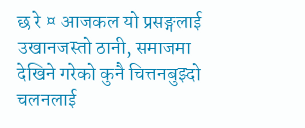छ रे ¤ आजकल यो प्रसङ्गलाई उखानजस्तो ठानी, समाजमा देखिने गरेको कुनै चित्तनबुझ्दो चलनलाई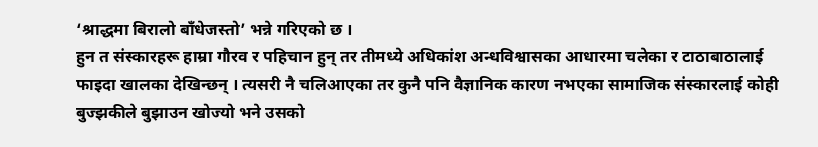‘श्राद्धमा बिरालो बाँधेजस्तो’ भन्ने गरिएको छ ।
हुन त संस्कारहरू हाम्रा गौरव र पहिचान हुन् तर तीमध्ये अधिकांश अन्धविश्वासका आधारमा चलेका र टाठाबाठालाई फाइदा खालका देखिन्छन् । त्यसरी नै चलिआएका तर कुनै पनि वैज्ञानिक कारण नभएका सामाजिक संस्कारलाई कोही बुज्झकीले बुझाउन खोज्यो भने उसको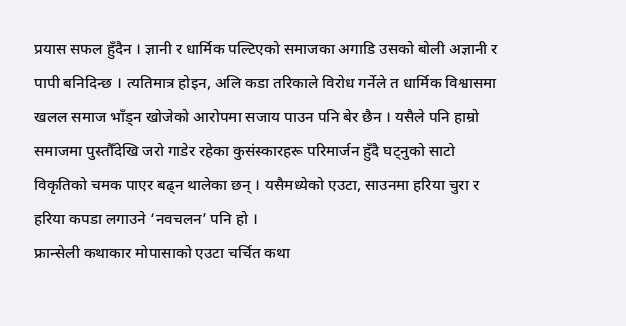प्रयास सफल हुँदैन । ज्ञानी र धार्मिक पल्टिएको समाजका अगाडि उसको बोली अज्ञानी र पापी बनिदिन्छ । त्यतिमात्र होइन, अलि कडा तरिकाले विरोध गर्नेले त धार्मिक विश्वासमा खलल समाज भाँड्न खोजेको आरोपमा सजाय पाउन पनि बेर छैन । यसैले पनि हाम्रो समाजमा पुस्तौँदेखि जरो गाडेर रहेका कुसंस्कारहरू परिमार्जन हुँदै घट्नुको साटो विकृतिको चमक पाएर बढ्न थालेका छन् । यसैमध्येको एउटा, साउनमा हरिया चुरा र हरिया कपडा लगाउने ‘नवचलन’ पनि हो ।
फ्रान्सेली कथाकार मोपासाको एउटा चर्चित कथा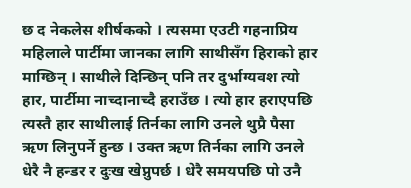छ द नेकलेस शीर्षकको । त्यसमा एउटी गहनाप्रिय महिलाले पार्टीमा जानका लागि साथीसँग हिराको हार माग्छिन् । साथीले दिन्छिन् पनि तर दुर्भाग्यवश त्यो हार, पार्टीमा नाच्दानाच्दै हराउँछ । त्यो हार हराएपछि त्यस्तै हार साथीलाई तिर्नका लागि उनले थुप्रै पैसा ऋण लिनुपर्ने हुन्छ । उक्त ऋण तिर्नका लागि उनले धेरै नै हन्डर र दुःख खेप्नुपर्छ । धेरै समयपछि पो उनै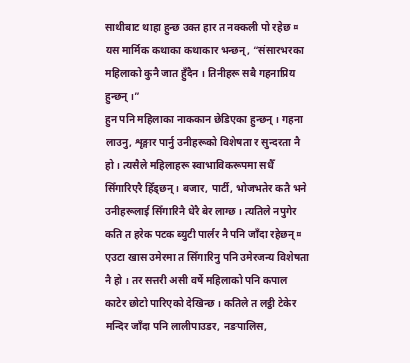साथीबाट थाहा हुन्छ उक्त हार त नक्कली पो रहेछ ¤ यस मार्मिक कथाका कथाकार भन्छन्, “संसारभरका महिलाको कुनै जात हुँदैन । तिनीहरू सबै गहनाप्रिय हुन्छन् ।”
हुन पनि महिलाका नाककान छेडिएका हुन्छन् । गहना लाउनु, शृङ्गार पार्नु उनीहरूको विशेषता र सुन्दरता नै हो । त्यसैले महिलाहरू स्वाभाविकरूपमा सधैँ सिँगारिएरै हिँड्छन् । बजार, पार्टी, भोजभतेर कतै भने उनीहरूलाई सिँगारिनै धेरै बेर लाग्छ । त्यतिले नपुगेर कति त हरेक पटक ब्युटी पार्लर नै पनि जाँदा रहेछन् ¤ एउटा खास उमेरमा त सिँगारिनु पनि उमेरजन्य विशेषता नै हो । तर सत्तरी असी वर्षे महिलाको पनि कपाल काटेर छोटो पारिएको देखिन्छ । कतिले त लट्ठी टेकेर मन्दिर जाँदा पनि लालीपाउडर, नङपालिस,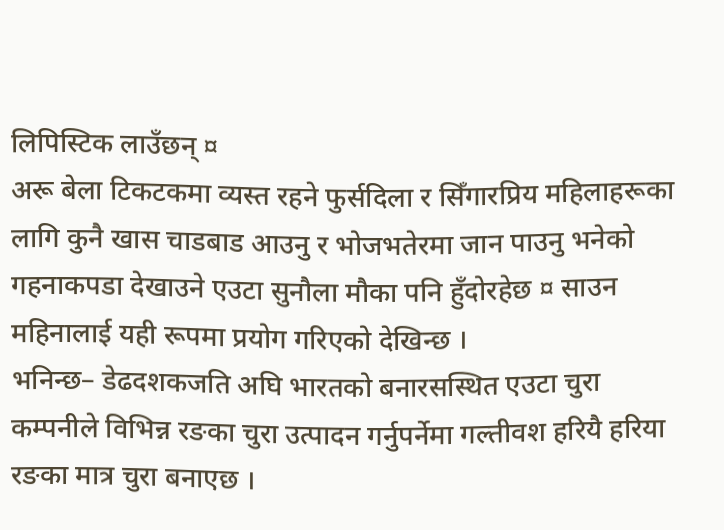लिपिस्टिक लाउँछन् ¤
अरू बेला टिकटकमा व्यस्त रहने फुर्सदिला र सिँगारप्रिय महिलाहरूका लागि कुनै खास चाडबाड आउनु र भोजभतेरमा जान पाउनु भनेको गहनाकपडा देखाउने एउटा सुनौला मौका पनि हुँदोरहेछ ¤ साउन महिनालाई यही रूपमा प्रयोग गरिएको देखिन्छ ।
भनिन्छ– डेढदशकजति अघि भारतको बनारसस्थित एउटा चुरा कम्पनीले विभिन्न रङका चुरा उत्पादन गर्नुपर्नेमा गल्तीवश हरियै हरिया रङका मात्र चुरा बनाएछ ।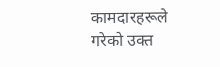कामदारहरूले गरेको उक्त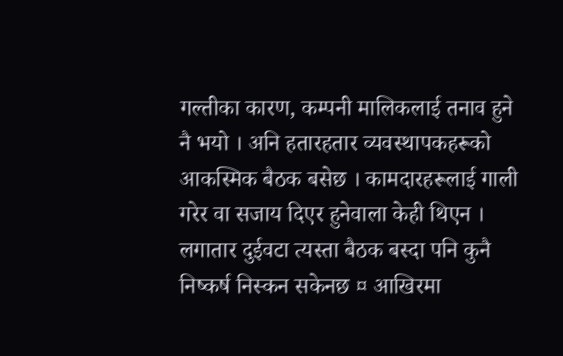गल्तीका कारण, कम्पनी मालिकलाई तनाव हुने नै भयो । अनि हतारहतार व्यवस्थापकहरूको आकस्मिक बैठक बसेछ । कामदारहरूलाई गाली गरेर वा सजाय दिएर हुनेवाला केही थिएन । लगातार दुईवटा त्यस्ता बैठक बस्दा पनि कुनै निष्कर्ष निस्कन सकेनछ ¤ आखिरमा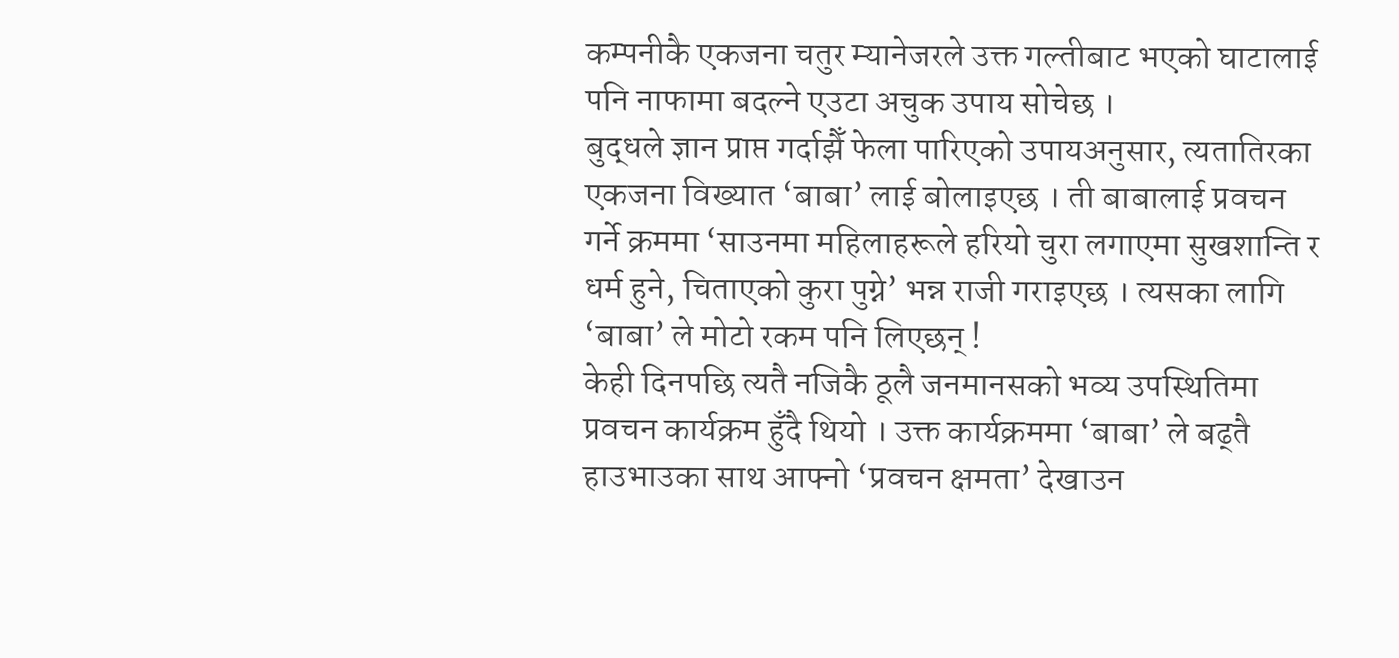कम्पनीकै एकजना चतुर म्यानेजरले उक्त गल्तीबाट भएको घाटालाई पनि नाफामा बदल्ने एउटा अचुक उपाय सोचेछ ।
बुद्धले ज्ञान प्राप्त गर्दाझैँ फेला पारिएको उपायअनुसार, त्यतातिरका एकजना विख्यात ‘बाबा’ लाई बोलाइएछ । ती बाबालाई प्रवचन गर्ने क्रममा ‘साउनमा महिलाहरूले हरियो चुरा लगाएमा सुखशान्ति र धर्म हुने, चिताएको कुरा पुग्ने’ भन्न राजी गराइएछ । त्यसका लागि ‘बाबा’ ले मोटो रकम पनि लिएछन् !
केही दिनपछि त्यतै नजिकै ठूलै जनमानसको भव्य उपस्थितिमा प्रवचन कार्यक्रम हुँदै थियो । उक्त कार्यक्रममा ‘बाबा’ ले बढ्तै हाउभाउका साथ आफ्नो ‘प्रवचन क्षमता’ देखाउन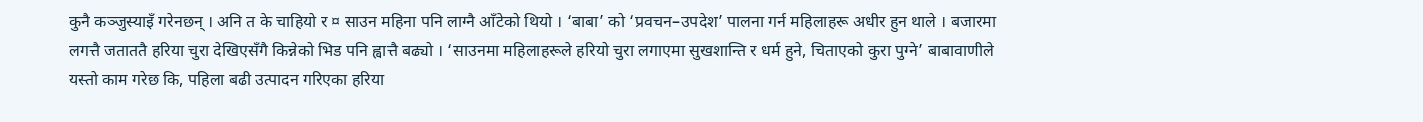कुनै कञ्जुस्याइँ गरेनछन् । अनि त के चाहियो र ¤ साउन महिना पनि लाग्नै आँटेको थियो । ‘बाबा’ को ‘प्रवचन–उपदेश’ पालना गर्न महिलाहरू अधीर हुन थाले । बजारमा लगत्तै जताततै हरिया चुरा देखिएसँगै किन्नेको भिड पनि ह्वात्तै बढ्यो । ‘साउनमा महिलाहरूले हरियो चुरा लगाएमा सुखशान्ति र धर्म हुने, चिताएको कुरा पुग्ने’ बाबावाणीले यस्तो काम गरेछ कि, पहिला बढी उत्पादन गरिएका हरिया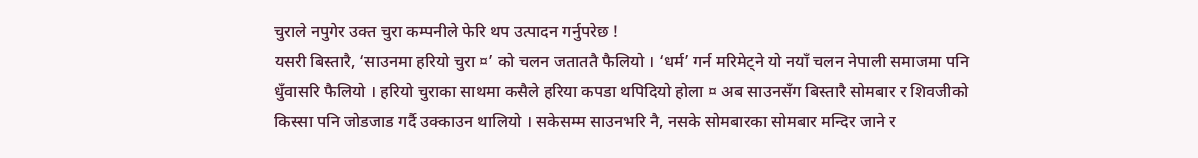चुराले नपुगेर उक्त चुरा कम्पनीले फेरि थप उत्पादन गर्नुपरेछ !
यसरी बिस्तारै, ‘साउनमा हरियो चुरा ¤’ को चलन जताततै फैलियो । ‘धर्म’ गर्न मरिमेट्ने यो नयाँ चलन नेपाली समाजमा पनि धुँवासरि फैलियो । हरियो चुराका साथमा कसैले हरिया कपडा थपिदियो होला ¤ अब साउनसँग बिस्तारै सोमबार र शिवजीको किस्सा पनि जोडजाड गर्दै उक्काउन थालियो । सकेसम्म साउनभरि नै, नसके सोमबारका सोमबार मन्दिर जाने र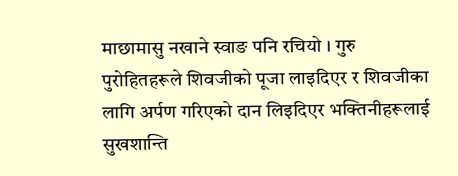माछामासु नखाने स्वाङ पनि रचियो । गुरु पुरोहितहरूले शिवजीको पूजा लाइदिएर र शिवजीका लागि अर्पण गरिएको दान लिइदिएर भक्तिनीहरूलाई सुखशान्ति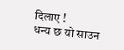दिलाए !
धन्य छ यो साउन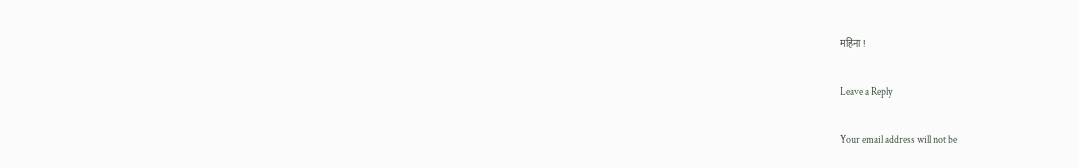महिना !

Leave a Reply

Your email address will not be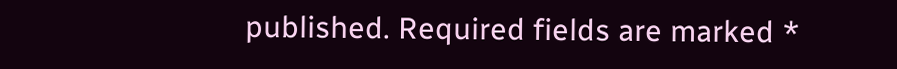published. Required fields are marked *